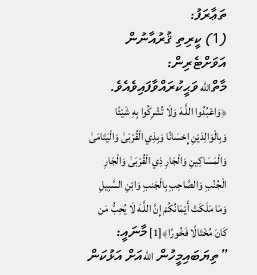ތަޢާރަފު:
(1) ކީރިތި ޤުރުއާނުން އަވަށްޓެރިން:
މާތްالله ވަޙީކުރައްވާފައިވެއެވެ. ﴿وَاعْبُدُوا اللَّـهَ وَلَا تُشْرِكُوا بِهِ شَيْئًا وَبِالْوَالِدَيْنِ إِحْسَانًا وَبِذِي الْقُرْبَىٰ وَالْيَتَامَىٰ وَالْمَسَاكِينِ وَالْجَارِ ذِي الْقُرْبَىٰ وَالْجَارِ الْجُنُبِ وَالصَّاحِبِ بِالْجَنبِ وَابْنِ السَّبِيلِ وَمَا مَلَكَتْ أَيْمَانُكُمْ إِنَّ اللَّـهَ لَا يُحِبُّ مَن كَانَ مُخْتَالًا فَخُورًا﴾[1] މާނައީ: ”ތިޔަބައިމީހުން اللهއަށް އަޅުކަން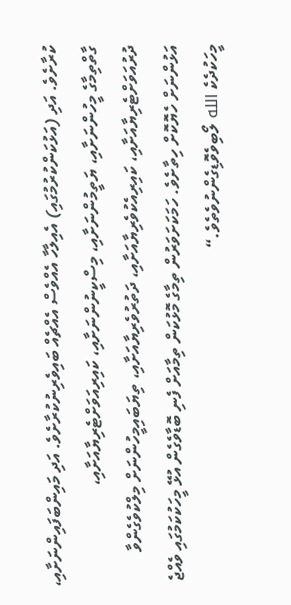ކުރާށެވެ. އަދި (އަޅުކަންކުރުމުގައި) އެއިލާހާ އެއްވެސް އެއްޗެއް ބައިވެރިނުކުރާށެވެ. އަދި މައިންބަފައިންނަށާއި، ގާތްތިމާގެ މީހުންނަށާއި، ޔަތީމުންނަށާއި، މިސްކީނުންނަށާއި، ކައިރިއަވަށްޓެރިޔާއަށާއި، ދުރުއަވަށްޓެރިޔާއަށާއި، ކައިރިއެކުވެރިޔާއަށާއި، ދަތުރުވެރިޔާއަށާއި، ތިޔަބައިމީހުންނަށް މިލްކުވެގެންވާ އަޅުންނަށް ހެޔޮކޮށް ހިތާށެވެ. ހަމަކަށަވަރުން ތިމާގެ މޮޅުކަން ތިމާއަށް ފެނި ބޮޑާވެގެން އުޅޭ މީހަކުކަމުގައި ވެއްޖެ މީހަކުދެކެ الله ލޯބިވެވޮޑިގެންނުވެތެވެ.“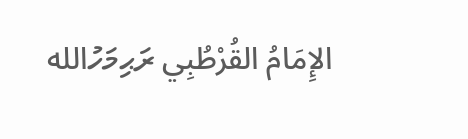الإِمَامُ القُرْطُبِي ރަޙިމަހުالله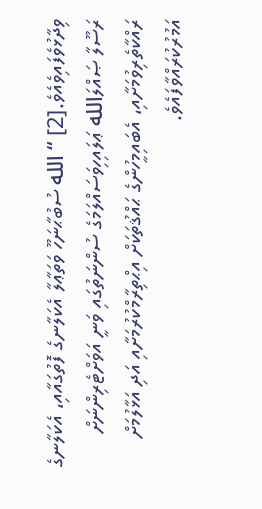ވިދާޅުވެފައިވެއެވެ.[2] “الله ސުބުޙާނަހޫ ވަތަޢާލާ އެކަލާނގެ ފޮތުގައާއި، އެކަލާނގެ ރަސޫލާ ޞައްލަالله ޢަލައިހިވަސައްލަމަގެ ސުންނަތުގައި ވަނީ އަވަށްޓެރިންނަށް ރައްކާތެރިވުމަށާއި، އެބައިމީހުންގެ ޙައްޤުތަކަށް އިޙްތިރާމްކުރުމަށާއި އަދި އަޅާލުމަށް އަމުރުކުރައްވާފައެވެ.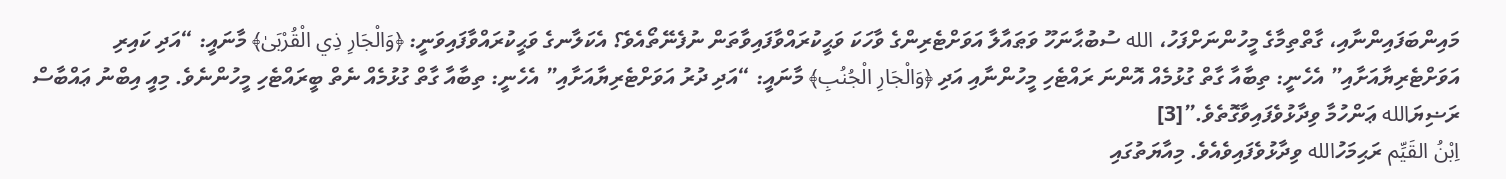މައިންބަފައިންނާއި، ގާތްތިމާގެ މީހުންނަށްފަހު، الله ސުބުޙާނަހޫ ވަޠައާލާ އަވަށްޓެރިންގެ ވާހަކަ ވަޙީކުރައްވާފައިވާތަން ނުފެނޭތޯއެވެ؟ އެކަލާނގެ ވަޙީކުރައްވާފައިވަނީ: ﴿وَالْجَارِ ذِي الْقُرْبَىٰ﴾ މާނައީ: “އަދި ކައިރި އަވަށްޓެރިޔާއަށާއި” އެހެނީ: ތިބާއާ ގާތް ގުޅުމެއް އޮންނަ ރައްޓެހި މީހުންނާއި އަދި ﴿وَالْجَارِ الْجُنُبِ﴾ މާނައީ: “އަދި ދުރު އަވަށްޓެރިޔާއަށާއި” އެހެނީ: ތިބާއާ ގާތް ގުޅުމެއް ނެތް ބީރައްޓެހި މީހުންނެވެ. މިއީ އިބްނު ޢައްބާސް ރަޟިޔަالله ޢަންހުމާ ވިދާޅުވެފައިވާގޮތެވެ.”[3]
اِبْنُ القَيِّم ރަޙިމަހުالله ވިދާޅުވެފައިވެއެވެ. މިއާޔަތުގައި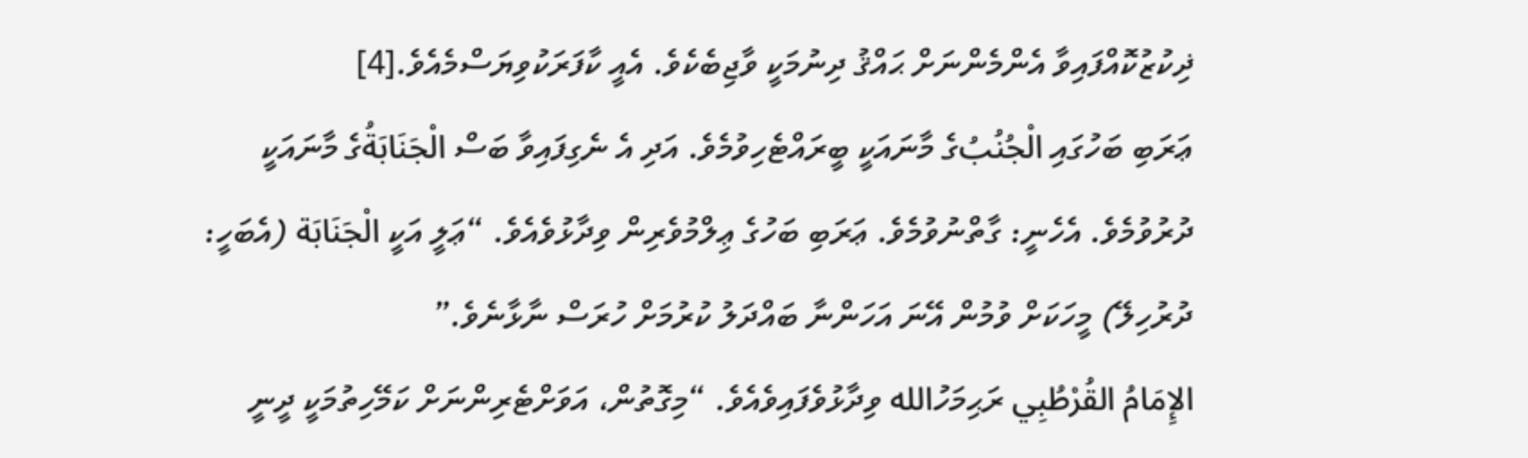ޛިކުޒުކޮއްފައިވާ އެންމެންނަށް ޙައްޤު ދިނުމަކީ ވާޖިބެކެވެ. އެއީ ކާފަރަކުވިޔަސްމެއެވެ.[4]
ޢަރަބި ބަހުގައި الْجُنُبُގެ މާނައަކީ ބީރައްޓެހިވުމެވެ. އަދި އެ ނެގިފައިވާ ބަސް الْجَنَابَةُގެ މާނައަކީ ދުރުވުމެވެ. އެހެނީ: ގާތްނުވުމެވެ. ޢަރަބި ބަހުގެ ޢިލްމުވެރިން ވިދާޅުވެއެވެ. “ޢަލީ އަކީ الْجَنَابَة (އެބަހީ: ދުރުހިލޭ) މީހަކަށް ވުމުން އޭނަ އަހަންނާ ބައްދަލު ކުރުމަށް ހުރަސް ނާޅާނެވެ.”
الإِمَامُ القُرْطُبِي ރަޙިމަހުالله ވިދާޅުވެފައިވެއެވެ. “މިގޮތުން، އަވަށްޓެރިންނަށް ކަމޭހިތުމަކީ ދީނީ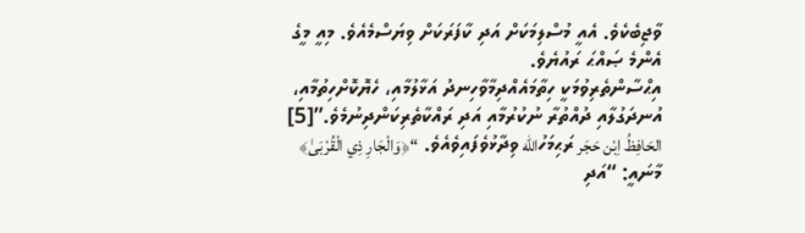ވާޖިބެކެވެ. އެއީ މުސްލިމަކަށް އަދި ކާފަރަކަށް ވިޔަސްމެއެވެ. މިއީ މީގެ އެންމެ ޞައްޙަ ރައުޔެވެ.
އިޙްސާންތެރިވުމަކީ ހިތާމައެއްދިމާވާހިނދު އަޅާލުމާއި، ހެޔޮކޮށްހިތުމާއި، އުނދަގުލާއި ދުއްތުރާ ނުކުރުމާއި އަދި ރައްކާތެރިކަންދިނުމެވެ.”[5]
الحَافِظُ اِبْن حَجَر ރަޙިމަހުالله ވިދާޅުވެފައިވެއެވެ. “﴿وَالْجَارِ ذِي الْقُرْبَىٰ﴾ މާނައީ: “އަދި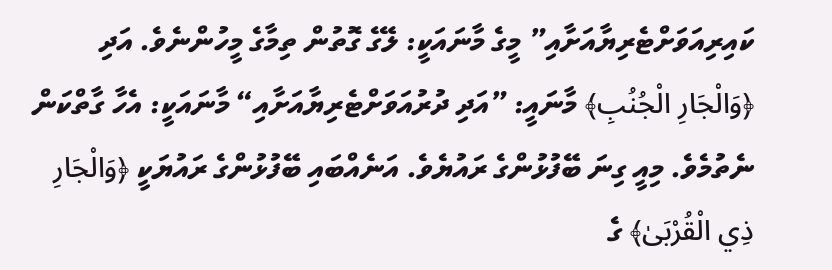ކައިރިއަވަށްޓެރިޔާއަށާއި” މީގެ މާނައަކީ: ލޭގެ ގޮތުން ތިމާގެ މީހުންނެވެ. އަދި ﴿وَالْجَارِ الْجُنُبِ﴾ މާނައީ: ”އަދި ދުރުއަވަށްޓެރިޔާއަށާއި“ މާނައަކީ: އެހާ ގާތްކަން ނެތުމެވެ. މިއީ ގިނަ ބޭފުޅުންގެ ރައުޔެވެ. އަނެއްބައި ބޭފުޅުންގެ ރައުޔަކީ ﴿وَالْجَارِ ذِي الْقُرْبَىٰ﴾ ގެ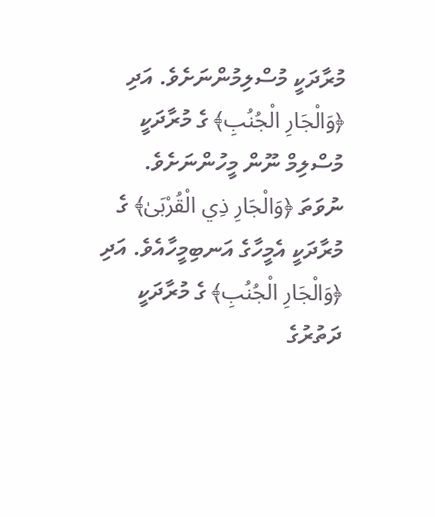މުރާދަކީ މުސްލިމުންނަށެވެ. އަދި ﴿وَالْجَارِ الْجُنُبِ﴾ ގެ މުރާދަކީ މުސްލިމް ނޫން މީހުންނަށެވެ. ނުވަތަ ﴿وَالْجَارِ ذِي الْقُرْبَىٰ﴾ ގެ މުރާދަކީ އެމީހާގެ އަނބިމީހާއެވެ. އަދި ﴿وَالْجَارِ الْجُنُبِ﴾ ގެ މުރާދަކީ ދަތުރުގެ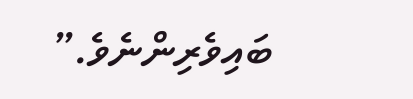ބައިވެރިންނެވެ.”